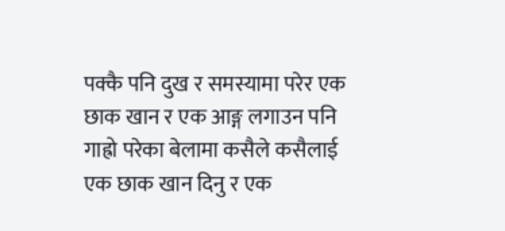पक्कै पनि दुख र समस्यामा परेर एक छाक खान र एक आङ्ग लगाउन पनि गाह्रो परेका बेलामा कसैले कसैलाई एक छाक खान दिनु र एक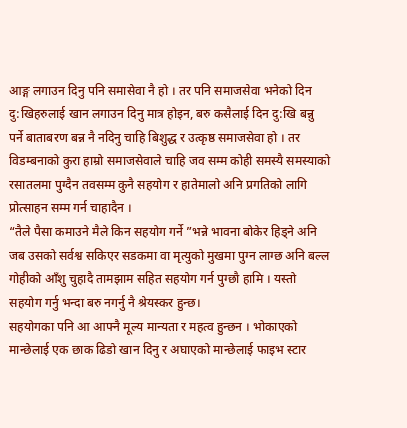आङ्ग लगाउन दिनु पनि समासेवा नै हो । तर पनि समाजसेवा भनेको दिन दु:खिहरुलाई खान लगाउन दिनु मात्र होइन, बरु कसैलाई दिन दु:खि बन्नु पर्ने बाताबरण बन्न नै नदिनु चाहि बिशुद्ध र उत्कृष्ठ समाजसेवा हो । तर विडम्बनाको कुरा हाम्रो समाजसेवाले चाहि जव सम्म कोही समस्यै समस्याको रसातलमा पुग्दैन तवसम्म कुनै सहयोग र हातेमालो अनि प्रगतिको लागि प्रोत्साहन सम्म गर्न चाहादैन ।
“तैले पैसा कमाउने मैले किन सहयोग गर्ने ”भन्ने भावना बोकेर हिड्ने अनि जब उसको सर्वश्व सकिएर सडकमा वा मृत्युको मुखमा पुग्न लाग्छ अनि बल्ल गोहीको आँशु चुहादै तामझाम सहित सहयोग गर्न पुग्छौ हामि । यस्तो सहयोग गर्नु भन्दा बरु नगर्नु नै श्रेयस्कर हुन्छ।
सहयोगका पनि आ आफ्नै मूल्य मान्यता र महत्व हुन्छन । भोकाएको मान्छेलाई एक छाक ढिडो खान दिनु र अघाएको मान्छेलाई फाइभ स्टार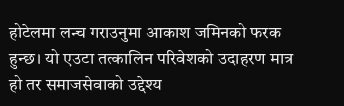होटेलमा लन्च गराउनुमा आकाश जमिनको फरक हुन्छ। यो एउटा तत्कालिन परिवेशको उदाहरण मात्र हो तर समाजसेवाको उद्देश्य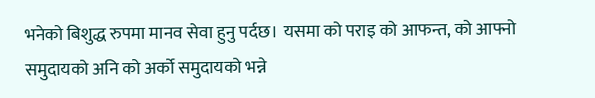भनेको बिशुद्ध रुपमा मानव सेवा हुनु पर्दछ। यसमा को पराइ को आफन्त, को आफ्नो समुदायको अनि को अर्को समुदायको भन्ने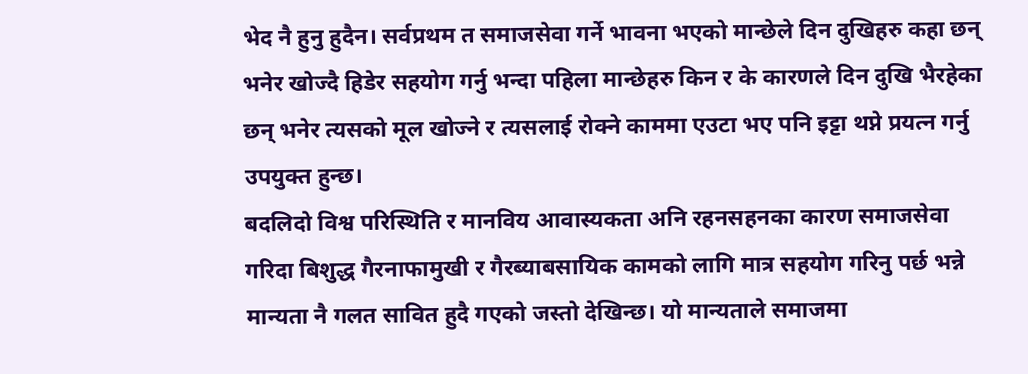भेद नै हुनु हुदैन। सर्वप्रथम त समाजसेवा गर्ने भावना भएको मान्छेले दिन दुखिहरु कहा छन् भनेर खोज्दै हिडेर सहयोग गर्नु भन्दा पहिला मान्छेहरु किन र के कारणले दिन दुखि भैरहेका छन् भनेर त्यसको मूल खोज्ने र त्यसलाई रोक्ने काममा एउटा भए पनि इट्टा थप्ने प्रयत्न गर्नु उपयुक्त हुन्छ।
बदलिदो विश्व परिस्थिति र मानविय आवास्यकता अनि रहनसहनका कारण समाजसेवा गरिदा बिशुद्ध गैरनाफामुखी र गैरब्याबसायिक कामको लागि मात्र सहयोग गरिनु पर्छ भन्ने मान्यता नै गलत सावित हुदै गएको जस्तो देखिन्छ। यो मान्यताले समाजमा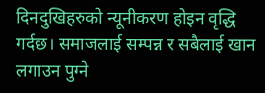दिनदुखिहरुको न्यूनीकरण होइन वृद्धि गर्दछ। समाजलाई सम्पन्न र सबैलाई खान लगाउन पुग्ने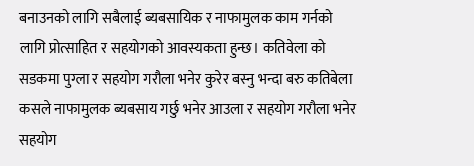बनाउनको लागि सबैलाई ब्यबसायिक र नाफामुलक काम गर्नको लागि प्रोत्साहित र सहयोगको आवस्यकता हुन्छ। कतिवेला को सडकमा पुग्ला र सहयोग गरौला भनेर कुरेर बस्नु भन्दा बरु कतिबेला कसले नाफामुलक ब्यबसाय गर्छु भनेर आउला र सहयोग गरौला भनेर सहयोग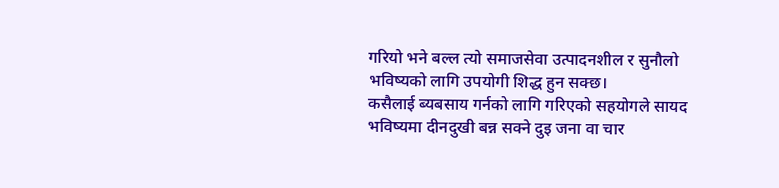गरियो भने बल्ल त्यो समाजसेवा उत्पादनशील र सुनौलो भविष्यको लागि उपयोगी शिद्ध हुन सक्छ।
कसैलाई ब्यबसाय गर्नको लागि गरिएको सहयोगले सायद भविष्यमा दीनदुखी बन्न सक्ने दुइ जना वा चार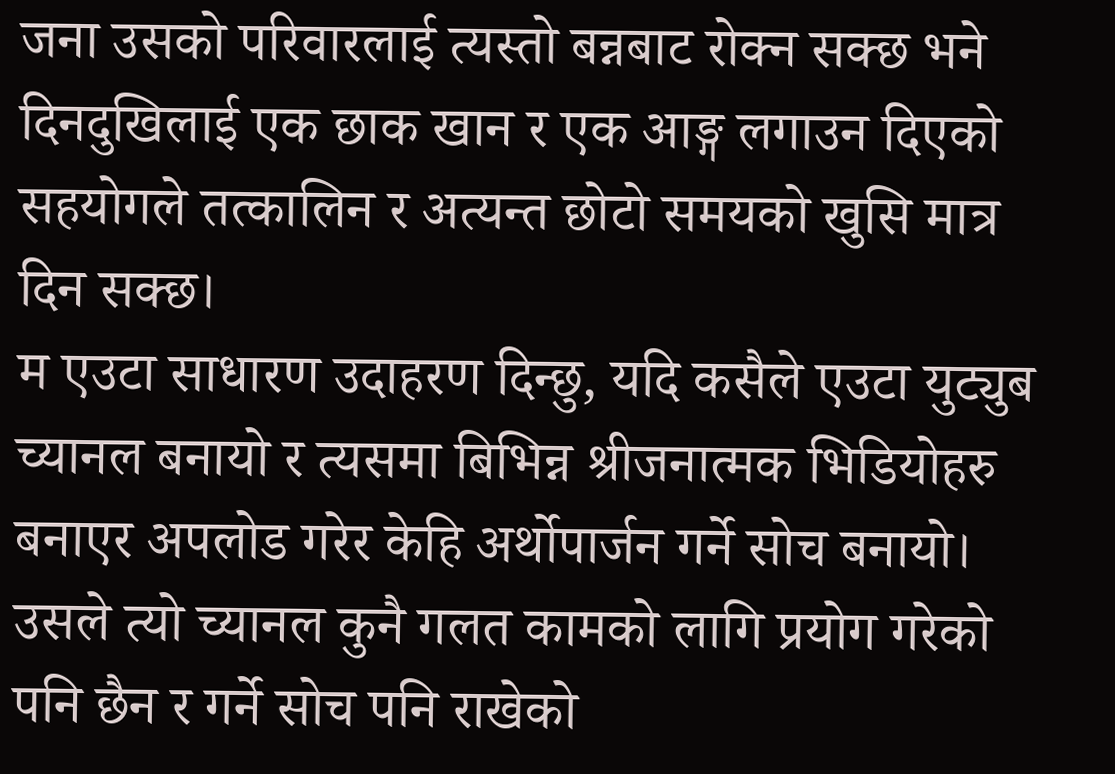जना उसको परिवारलाई त्यस्तो बन्नबाट रोक्न सक्छ भने दिनदुखिलाई एक छाक खान र एक आङ्ग लगाउन दिएको सहयोगले तत्कालिन र अत्यन्त छोटो समयको खुसि मात्र दिन सक्छ।
म एउटा साधारण उदाहरण दिन्छु, यदि कसैले एउटा युट्युब च्यानल बनायो र त्यसमा बिभिन्न श्रीजनात्मक भिडियोहरु बनाएर अपलोड गरेर केहि अर्थोपार्जन गर्ने सोच बनायो। उसले त्यो च्यानल कुनै गलत कामको लागि प्रयोग गरेको पनि छैन र गर्ने सोच पनि राखेको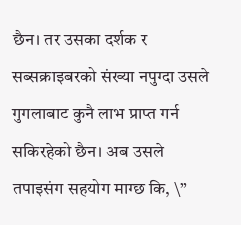छैन। तर उसका दर्शक र सब्सक्राइबरको संख्या नपुग्दा उसले गुगलाबाट कुनै लाभ प्राप्त गर्न सकिरहेको छैन। अब उसले तपाइसंग सहयोग माग्छ कि, \”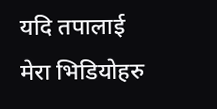यदि तपालाई मेरा भिडियोहरु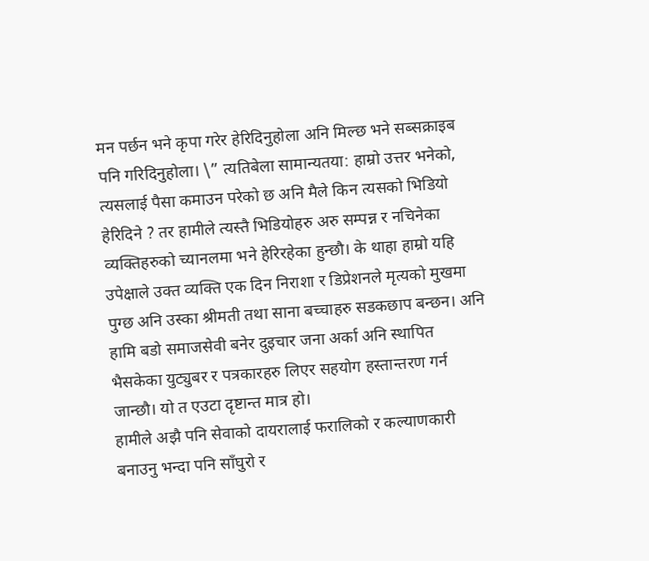मन पर्छन भने कृपा गरेर हेरिदिनुहोला अनि मिल्छ भने सब्सक्राइब पनि गरिदिनुहोला। \” त्यतिबेला सामान्यतया: हाम्रो उत्तर भनेको, त्यसलाई पैसा कमाउन परेको छ अनि मैले किन त्यसको भिडियो हेरिदिने ? तर हामीले त्यस्तै भिडियोहरु अरु सम्पन्न र नचिनेका व्यक्तिहरुको च्यानलमा भने हेरिरहेका हुन्छौ। के थाहा हाम्रो यहि उपेक्षाले उक्त व्यक्ति एक दिन निराशा र डिप्रेशनले मृत्यको मुखमा पुग्छ अनि उस्का श्रीमती तथा साना बच्चाहरु सडकछाप बन्छन। अनि हामि बडो समाजसेवी बनेर दुइचार जना अर्का अनि स्थापित भैसकेका युट्युबर र पत्रकारहरु लिएर सहयोग हस्तान्तरण गर्न जान्छौ। यो त एउटा दृष्टान्त मात्र हो।
हामीले अझै पनि सेवाको दायरालाई फरालिको र कल्याणकारी बनाउनु भन्दा पनि साँघुरो र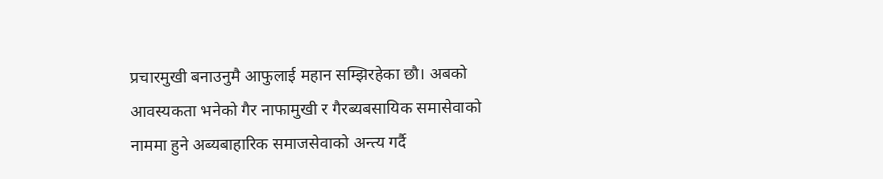प्रचारमुखी बनाउनुमै आफुलाई महान सम्झिरहेका छौ। अबको आवस्यकता भनेको गैर नाफामुखी र गैरब्यबसायिक समासेवाको नाममा हुने अब्यबाहारिक समाजसेवाको अन्त्य गर्दै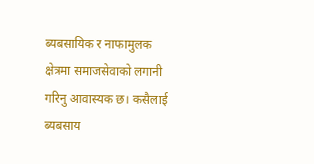ब्यबसायिक र नाफामुलक क्षेत्रमा समाजसेवाको लगानी गरिनु आवास्यक छ। कसैलाई ब्यबसाय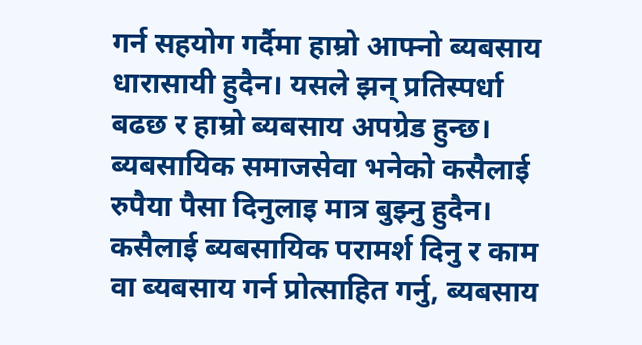गर्न सहयोग गर्दैमा हाम्रो आफ्नो ब्यबसाय धारासायी हुदैन। यसले झन् प्रतिस्पर्धा बढछ र हाम्रो ब्यबसाय अपग्रेड हुन्छ। ब्यबसायिक समाजसेवा भनेको कसैलाई रुपैया पैसा दिनुलाइ मात्र बुझ्नु हुदैन। कसैलाई ब्यबसायिक परामर्श दिनु र काम वा ब्यबसाय गर्न प्रोत्साहित गर्नु, ब्यबसाय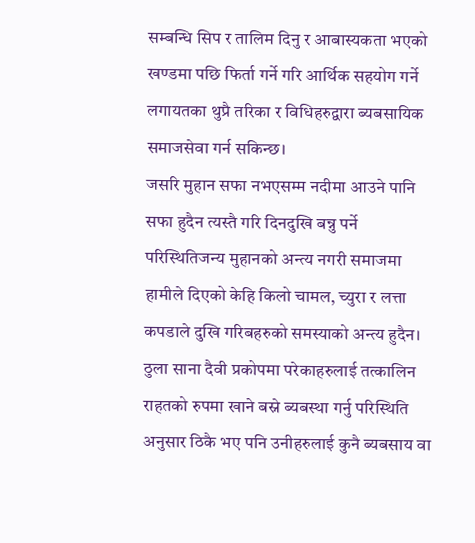सम्बन्धि सिप र तालिम दिनु र आबास्यकता भएको खण्डमा पछि फिर्ता गर्ने गरि आर्थिक सहयोग गर्ने लगायतका थुप्रै तरिका र विधिहरुद्वारा ब्यबसायिक समाजसेवा गर्न सकिन्छ।
जसरि मुहान सफा नभएसम्म नदीमा आउने पानि सफा हुदैन त्यस्तै गरि दिनदुखि बन्नु पर्ने परिस्थितिजन्य मुहानको अन्त्य नगरी समाजमा हामीले दिएको केहि किलो चामल, च्युरा र लत्ता कपडाले दुखि गरिबहरुको समस्याको अन्त्य हुदैन। ठुला साना दैवी प्रकोपमा परेकाहरुलाई तत्कालिन राहतको रुपमा खाने बस्ने ब्यबस्था गर्नु परिस्थिति अनुसार ठिकै भए पनि उनीहरुलाई कुनै ब्यबसाय वा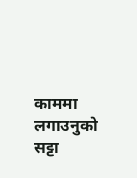काममा लगाउनुको सट्टा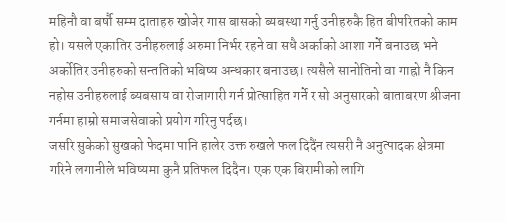महिनौ वा बर्षौ सम्म दाताहरु खोजेर गास बासको ब्यबस्था गर्नु उनीहरुकै हित बीपरितको काम हो। यसले एकातिर उनीहरुलाई अरुमा निर्भर रहने वा सधै अर्काको आशा गर्ने बनाउछ भने अर्कोतिर उनीहरुको सन्ततिको भबिष्य अन्धकार बनाउछ। त्यसैले सानोतिनो वा गाह्रो नै किन नहोस उनीहरुलाई ब्यबसाय वा रोजागारी गर्न प्रोत्साहित गर्ने र सो अनुसारको बाताबरण श्रीजना गर्नमा हाम्रो समाजसेवाको प्रयोग गरिनु पर्दछ।
जसरि सुकेको सुखको फेदमा पानि हालेर उक्त रुखले फल दिदैंन त्यसरी नै अनुत्पादक क्षेत्रमा गरिने लगानीले भविष्यमा कुनै प्रतिफल दिदैन। एक एक बिरामीको लागि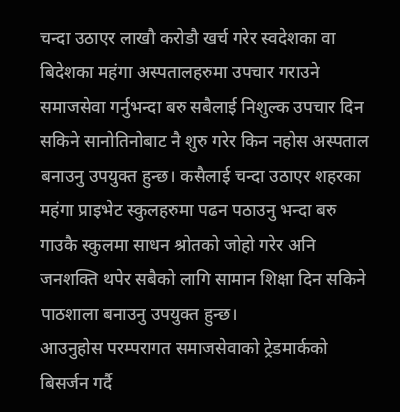चन्दा उठाएर लाखौ करोडौ खर्च गरेर स्वदेशका वा बिदेशका महंगा अस्पतालहरुमा उपचार गराउने समाजसेवा गर्नुभन्दा बरु सबैलाई निशुल्क उपचार दिन सकिने सानोतिनोबाट नै शुरु गरेर किन नहोस अस्पताल बनाउनु उपयुक्त हुन्छ। कसैलाई चन्दा उठाएर शहरका महंगा प्राइभेट स्कुलहरुमा पढन पठाउनु भन्दा बरु गाउकै स्कुलमा साधन श्रोतको जोहो गरेर अनि जनशक्ति थपेर सबैको लागि सामान शिक्षा दिन सकिने पाठशाला बनाउनु उपयुक्त हुन्छ।
आउनुहोस परम्परागत समाजसेवाको ट्रेडमार्कको बिसर्जन गर्दै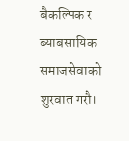बैकल्पिक र ब्याबसायिक समाजसेवाको शुरवात गरौ।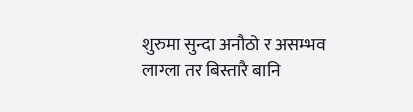शुरुमा सुन्दा अनौठो र असम्भव लाग्ला तर बिस्तारै बानि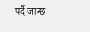पर्दै जान्छ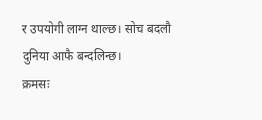र उपयोगी लाग्न थाल्छ। सोच बदलौ दुनिया आफै बन्दलिन्छ।
क्रमसः